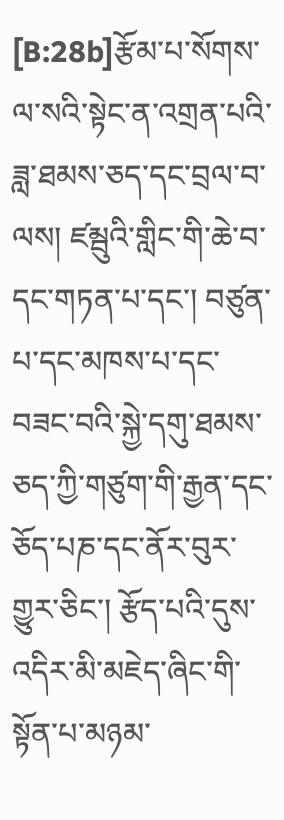[B:28b]རྩོམ་པ་སོགས་ལ་སའི་སྟེང་ན་འགྲན་པའི་ཟླ་ཐམས་ཅད་དང་བྲལ་བ་ལས། ཛམྦུའི་གླིང་གི་ཆེ་བ་དང་གཏན་པ་དང་། བཙུན་པ་དང་མཁས་པ་དང་བཟང་བའི་སྐྱེ་དགུ་ཐམས་ཅད་ཀྱི་གཙུག་གི་རྒྱན་དང་ཅོད་པཎ་དང་ནོར་བུར་གྱུར་ཅིང་། རྩོད་པའི་དུས་འདིར་མི་མཇེད་ཞིང་གི་སྟོན་པ་མཉམ་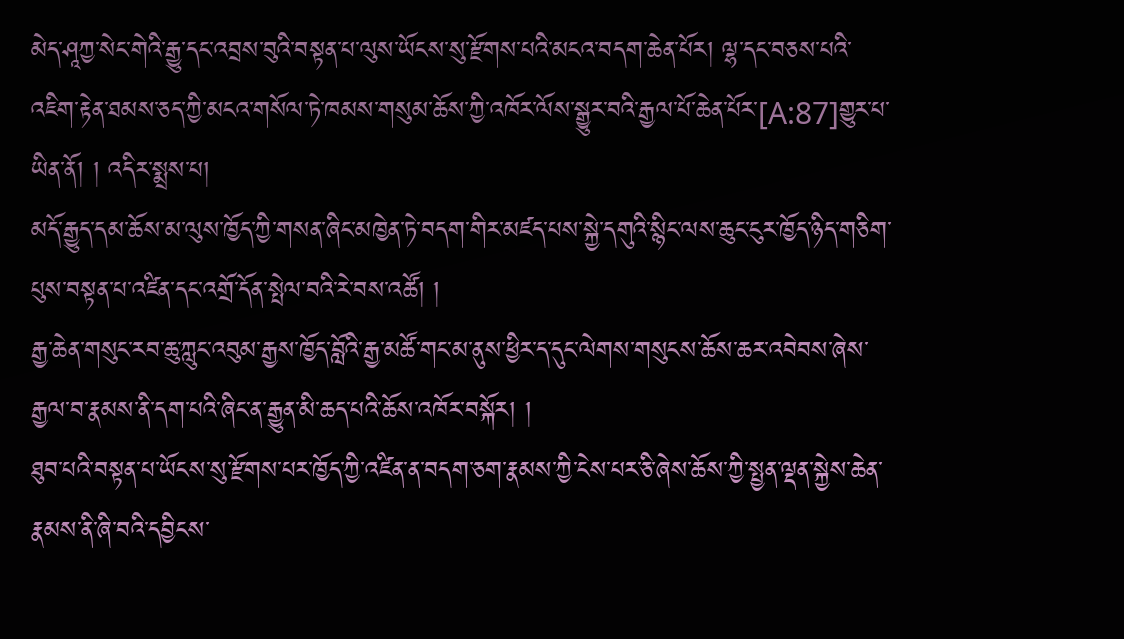མེད་ཤཱཀྱ་སེང་གེའི་རྒྱུ་དང་འབྲས་བུའི་བསྟན་པ་ལུས་ཡོངས་སུ་རྫོགས་པའི་མངའ་བདག་ཆེན་པོར། ལྷ་དང་བཅས་པའི་འཇིག་རྟེན་ཐམས་ཅད་ཀྱི་མངའ་གསོལ་ཏེ་ཁམས་གསུམ་ཆོས་ཀྱི་འཁོར་ལོས་སྒྱུར་བའི་རྒྱལ་པོ་ཆེན་པོར་[A:87]གྱུར་པ་ཡིན་ནོ། ། འདིར་སྨྲས་པ།
མདོ་རྒྱུད་དམ་ཆོས་མ་ལུས་ཁྱོད་ཀྱི་གསན་ཞིང་མཁྱེན་ཏེ་བདག་གིར་མཛད་པས་སྐྱེ་དགུའི་སྙིང་ལས་ཆུང་ངུར་ཁྱོད་ཉིད་གཅིག་པུས་བསྟན་པ་འཛིན་དང་འགྲོ་དོན་སྤེལ་བའི་རེ་བས་འཚོ། །
རྒྱ་ཆེན་གསུང་རབ་ཆུ་ཀླུང་འབུམ་རྒྱས་ཁྱོད་བློའི་རྒྱ་མཚོ་གང་མ་ནུས་ཕྱིར་ད་དུང་ལེགས་གསུངས་ཆོས་ཆར་འབེབས་ཞེས་རྒྱལ་བ་རྣམས་ནི་དག་པའི་ཞིང་ན་རྒྱུན་མི་ཆད་པའི་ཆོས་འཁོར་བསྐོར། །
ཐུབ་པའི་བསྟན་པ་ཡོངས་སུ་རྫོགས་པར་ཁྱོད་ཀྱི་འཛིན་ན་བདག་ཅག་རྣམས་ཀྱི་ངེས་པར་ཅི་ཞེས་ཆོས་ཀྱི་སྤྱན་ལྡན་སྐྱེས་ཆེན་རྣམས་ནི་ཞི་བའི་དབྱིངས་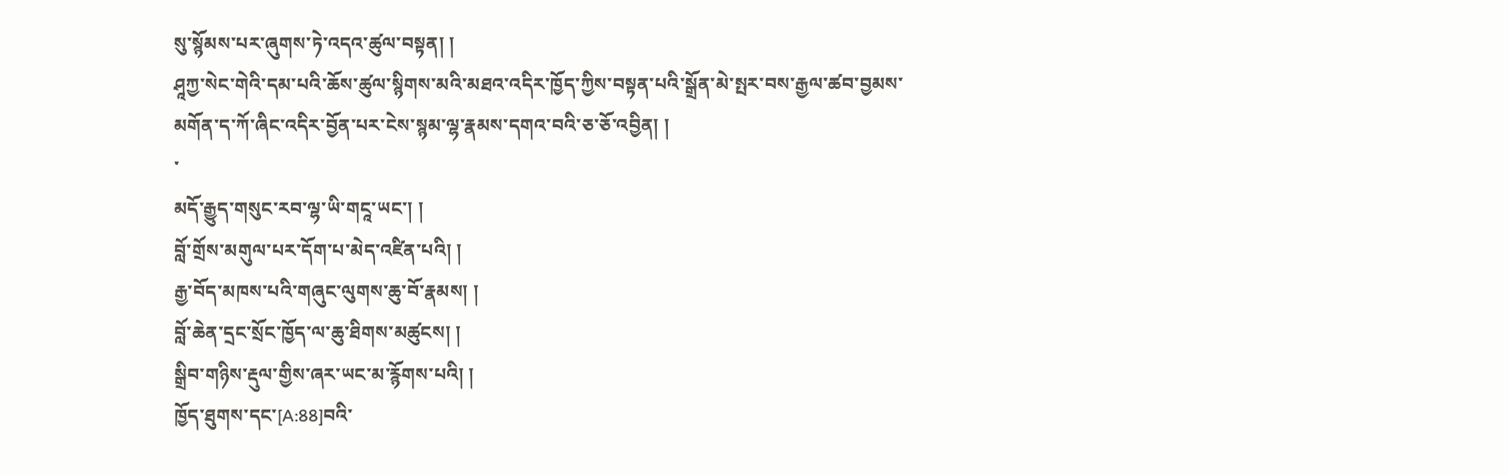སུ་སྙོམས་པར་ཞུགས་ཏེ་འདའ་ཚུལ་བསྟན། །
ཤཱཀྱ་སེང་གེའི་དམ་པའི་ཆོས་ཚུལ་སྙིགས་མའི་མཐའ་འདིར་ཁྱོད་ཀྱིས་བསྟན་པའི་སྒྲོན་མེ་སྤར་བས་རྒྱལ་ཚབ་བྱམས་མགོན་ད་ཀོ་ཞིང་འདིར་བྱོན་པར་ངེས་སྙམ་ལྷ་རྣམས་དགའ་བའི་ཅ་ཅོ་འབྱིན། །
་
མདོ་རྒྱུད་གསུང་རབ་ལྷ་ཡི་གངཱ་ཡང་། །
བློ་གྲོས་མགུལ་པར་དོག་པ་མེད་འཛིན་པའི། །
རྒྱ་བོད་མཁས་པའི་གཞུང་ལུགས་ཆུ་བོ་རྣམས། །
བློ་ཆེན་དྲང་སྲོང་ཁྱོད་ལ་ཆུ་ཐིགས་མཚུངས། །
སྒྲིབ་གཉིས་རྡུལ་གྱིས་ཞར་ཡང་མ་རྙོགས་པའི། །
ཁྱོད་ཐུགས་དང་[A:88]བའི་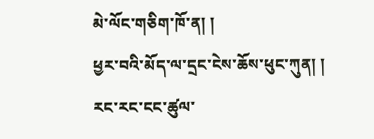མེ་ལོང་གཅིག་ཁོ་ན། །
ཕྱར་བའི་མོད་ལ་དྲང་ངེས་ཆོས་ཕུང་ཀུན། །
རང་རང་ངང་ཚུལ་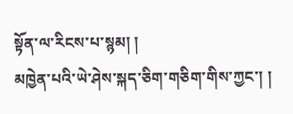སྟོན་ལ་རིངས་པ་སྙམ། །
མཁྱེན་པའི་ཡེ་ཤེས་སྐད་ཅིག་གཅིག་གིས་ཀྱང་། །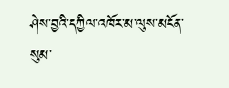ཤེས་བྱའི་དཀྱིལ་འཁོར་མ་ལུས་མངོན་སུམ་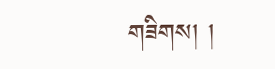གཟིགས། །